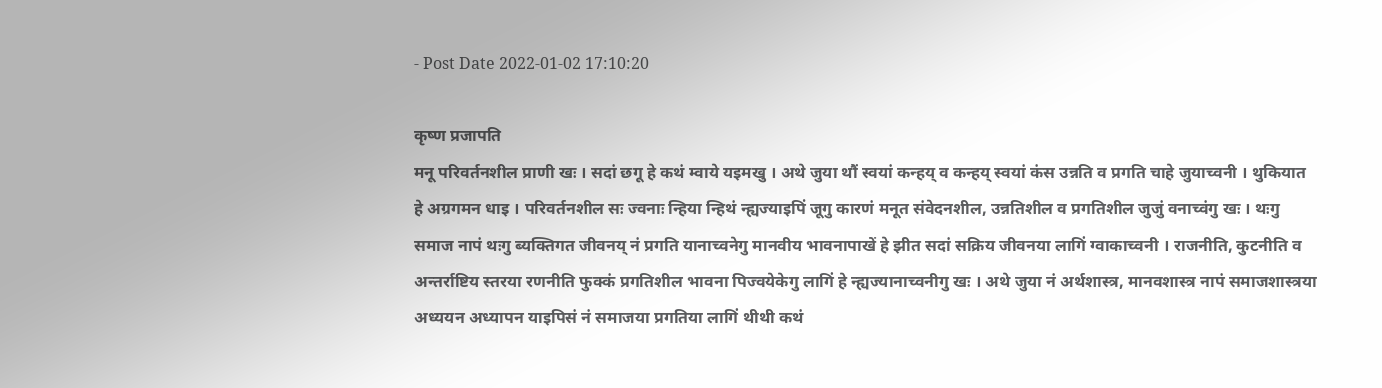- Post Date 2022-01-02 17:10:20

कृष्ण प्रजापति
मनू परिवर्तनशील प्राणी खः । सदां छगू हे कथं म्वाये यइमखु । अथे जुया थौं स्वयां कन्हय् व कन्हय् स्वयां कंस उन्नति व प्रगति चाहे जुयाच्वनी । थुकियात हे अग्रगमन धाइ । परिवर्तनशील सः ज्वनाः न्हिया न्हिथं न्ह्यज्याइपिं जूगु कारणं मनूत संवेदनशील, उन्नतिशील व प्रगतिशील जुजुं वनाच्वंगु खः । थःगु समाज नापं थःगु ब्यक्तिगत जीवनय् नं प्रगति यानाच्वनेगु मानवीय भावनापाखें हे झीत सदां सक्रिय जीवनया लागिं ग्वाकाच्वनी । राजनीति, कुटनीति व अन्तर्राष्टिय स्तरया रणनीति फुक्कं प्रगतिशील भावना पिज्वयेकेगु लागिं हे न्ह्यज्यानाच्वनीगु खः । अथे जुया नं अर्थशास्त्र, मानवशास्त्र नापं समाजशास्त्रया अध्ययन अध्यापन याइपिसं नं समाजया प्रगतिया लागिं थीथी कथं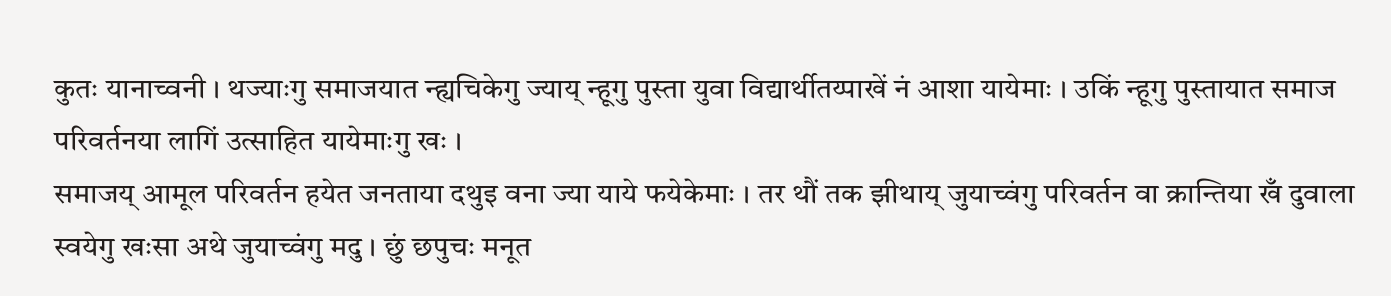कुतः यानाच्वनी । थज्याःगु समाजयात न्ह्यचिकेगु ज्याय् न्हूगु पुस्ता युवा विद्यार्थीतय्पाखें नं आशा यायेमाः । उकिं न्हूगु पुस्तायात समाज परिवर्तनया लागिं उत्साहित यायेमाःगु खः ।
समाजय् आमूल परिवर्तन हयेत जनताया दथुइ वना ज्या याये फयेकेमाः । तर थौं तक झीथाय् जुयाच्वंगु परिवर्तन वा क्रान्तिया खँ दुवाला स्वयेगु खःसा अथे जुयाच्वंगु मदु । छुं छपुचः मनूत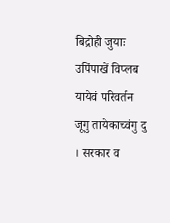बिद्रोही जुयाः उपिंपाखें विप्लब यायेवं परिवर्तन जूगु तायेकाच्वंगु दु । सरकार व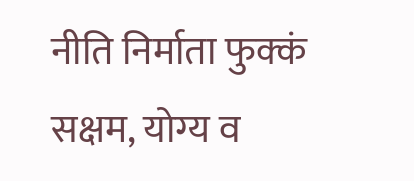नीति निर्माता फुक्कं सक्षम, योग्य व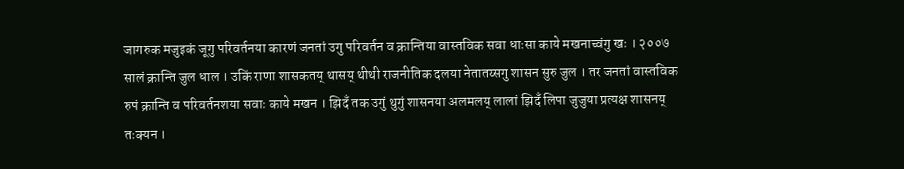जागरुक मजुइकं जूगु परिवर्तनया कारणं जनतां उगु परिवर्तन व क्रान्तिया वास्तविक सवा धाःसा काये मखनाच्वंगु खः । २००७ सालं क्रान्ति जुल धाल । उकिं राणा शासकतय् थासय् थीथी राजनीतिक दलया नेतातय्सगु शासन सुरु जुल । तर जनतां वास्तविक रुपं क्रान्ति व परिवर्तनशया सवाः काये मखन । झिदँ तक उगुं थुगुं शासनया अलमलय् लालां झिदँ लिपा जुजुया प्रत्यक्ष शासनय् तःक्यन ।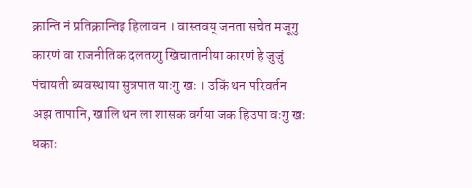क्रान्ति नं प्रतिक्रान्तिइ हिलावन । वास्तवय् जनता सचेत मजूगु कारणं वा राजनीतिक दलतय्गु खिचातानीया कारणं हे जुजुं पंचायती ब्यवस्थाया सुत्रपात याःगु खः । उकिं थन परिवर्तन अझ तापानि, खालि थन ला शासक वर्गया जक हिउपा वःगु खः धकाः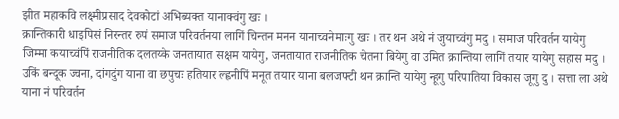झीत महाकवि लक्ष्मीप्रसाद देवकोटां अभिब्यक्त यानाक्वंगु खः ।
क्रान्तिकारी धाइपिसं निरन्तर रुपं समाज परिवर्तनया लागिं चिन्तन मनन यानाच्वनेमाःगु खः । तर थन अथे नं जुयाच्वंगु मदु । समाज परिवर्तन यायेगु जिम्मा कयाच्वंपिं राजनीतिक दलतय्के जनतायात सक्षम यायेगु, जनतायात राजनीतिक चेतना बियेगु वा उमित क्रान्तिया लागिं तयार यायेगु सहास मदु । उकिं बन्दूक ज्वना, दांगदुंग याना वा छपुचः हतियार ल्ह्वनीपिं मनूत तयार याना बलजफ्टी थन क्रान्ति यायेगु न्हूगु परिपातिया विकास जूगु दु । सत्ता ला अथे याना नं परिवर्तन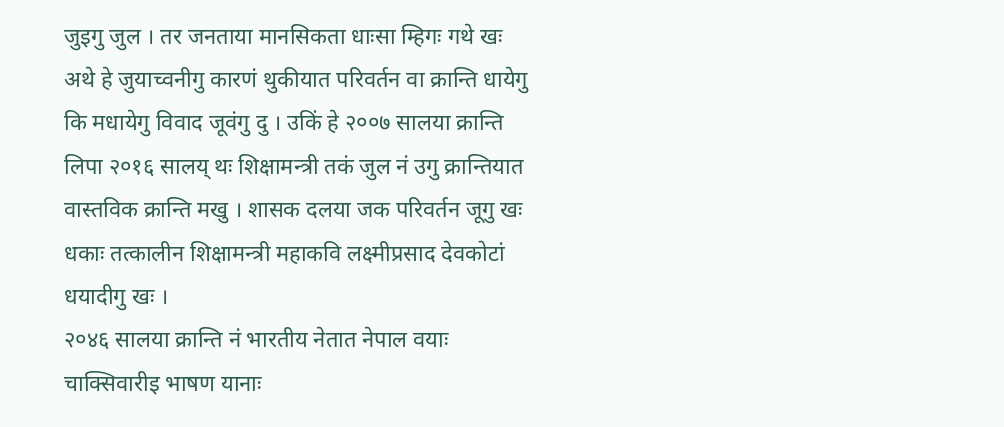जुइगु जुल । तर जनताया मानसिकता धाःसा म्हिगः गथे खः अथे हे जुयाच्वनीगु कारणं थुकीयात परिवर्तन वा क्रान्ति धायेगु कि मधायेगु विवाद जूवंगु दु । उकिं हे २००७ सालया क्रान्ति लिपा २०१६ सालय् थः शिक्षामन्त्री तकं जुल नं उगु क्रान्तियात वास्तविक क्रान्ति मखु । शासक दलया जक परिवर्तन जूगु खः धकाः तत्कालीन शिक्षामन्त्री महाकवि लक्ष्मीप्रसाद देवकोटां धयादीगु खः ।
२०४६ सालया क्रान्ति नं भारतीय नेतात नेपाल वयाः चाक्सिवारीइ भाषण यानाः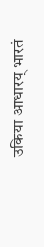उकिया आधारय् भारतं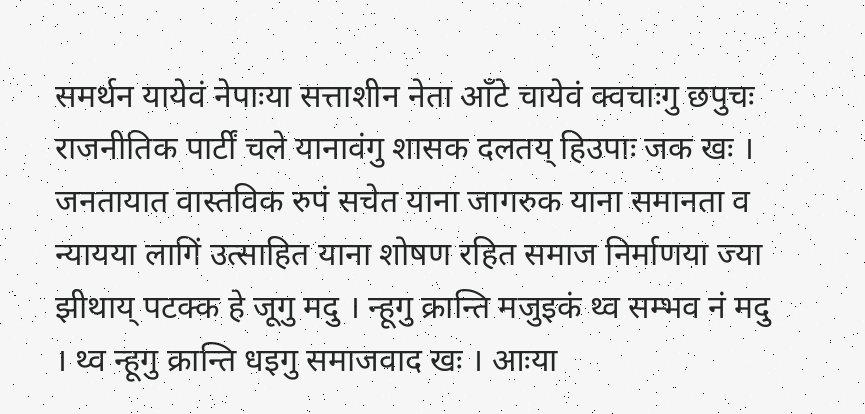समर्थन यायेवं नेपाःया सत्ताशीन नेता आँटे चायेवं क्वचाःगु छपुचः राजनीतिक पार्टीं चले यानावंगु शासक दलतय् हिउपाः जक खः । जनतायात वास्तविक रुपं सचेत याना जागरुक याना समानता व न्यायया लागिं उत्साहित याना शोषण रहित समाज निर्माणया ज्या झीथाय् पटक्क हे जूगु मदु । न्हूगु क्रान्ति मजुइकं थ्व सम्भव नं मदु । थ्व न्हूगु क्रान्ति धइगु समाजवाद खः । आःया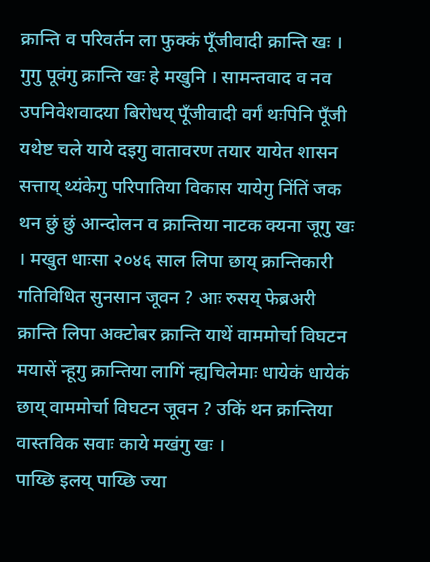क्रान्ति व परिवर्तन ला फुक्कं पूँजीवादी क्रान्ति खः । गुगु पूवंगु क्रान्ति खः हे मखुनि । सामन्तवाद व नव उपनिवेशवादया बिरोधय् पूँजीवादी वर्गं थःपिनि पूँजी यथेष्ट चले याये दइगु वातावरण तयार यायेत शासन सत्ताय् थ्यंकेगु परिपातिया विकास यायेगु निंतिं जक थन छुं छुं आन्दोलन व क्रान्तिया नाटक क्यना जूगु खः । मखुत धाःसा २०४६ साल लिपा छाय् क्रान्तिकारी गतिविधित सुनसान जूवन ? आः रुसय् फेब्रअरी क्रान्ति लिपा अक्टोबर क्रान्ति याथें वाममोर्चा विघटन मयासें न्हूगु क्रान्तिया लागिं न्ह्यचिलेमाः धायेकं धायेकं छाय् वाममोर्चा विघटन जूवन ? उकिं थन क्रान्तिया वास्तविक सवाः काये मखंगु खः ।
पाय्छि इलय् पाय्छि ज्या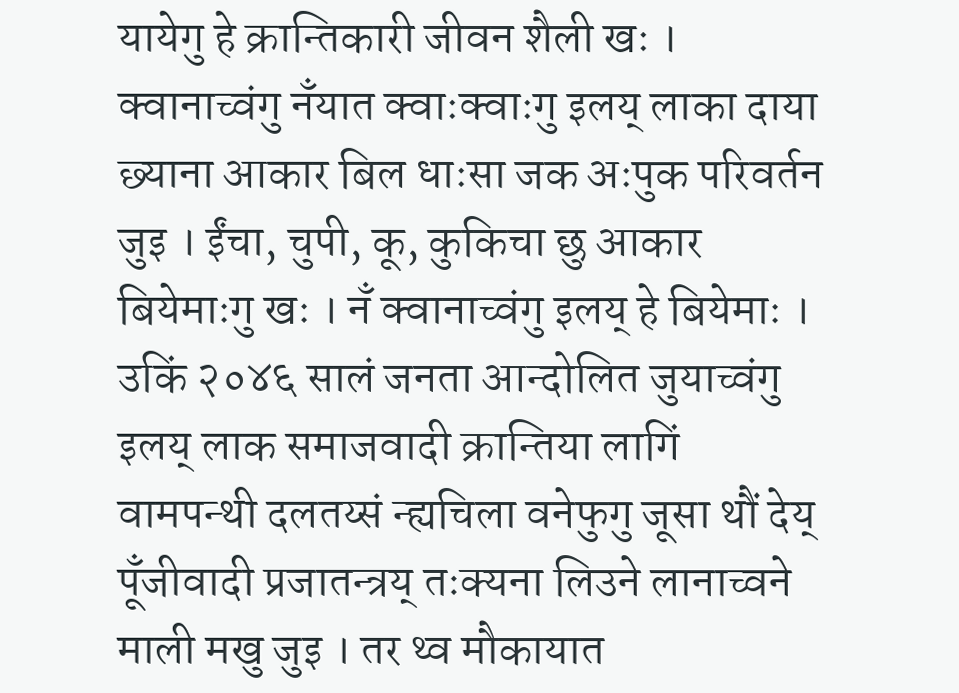यायेगु हे क्रान्तिकारी जीवन शैली खः । क्वानाच्वंगु नँयात क्वाःक्वाःगु इलय् लाका दाया छ्याना आकार बिल धाःसा जक अःपुक परिवर्तन जुइ । ईंचा, चुपी, कू, कुकिचा छु आकार बियेमाःगु खः । नँ क्वानाच्वंगु इलय् हे बियेमाः । उकिं २०४६ सालं जनता आन्दोलित जुयाच्वंगु इलय् लाक समाजवादी क्रान्तिया लागिं वामपन्थी दलतय्सं न्ह्यचिला वनेफुगु जूसा थौं देय् पूँजीवादी प्रजातन्त्रय् तःक्यना लिउने लानाच्वने माली मखु जुइ । तर थ्व मौकायात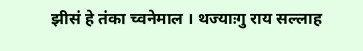झीसं हे तंका च्वनेमाल । थज्याःगु राय सल्लाह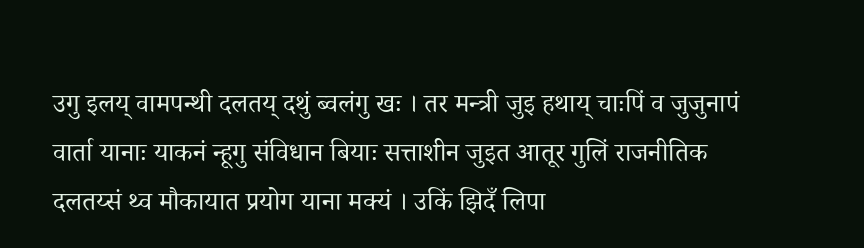उगु इलय् वामपन्थी दलतय् दथुं ब्वलंगु खः । तर मन्त्री जुइ हथाय् चाःपिं व जुजुनापं वार्ता यानाः याकनं न्हूगु संविधान बियाः सत्ताशीन जुइत आतूर गुलिं राजनीतिक दलतय्सं थ्व मौकायात प्रयोग याना मक्यं । उकिं झिदँ लिपा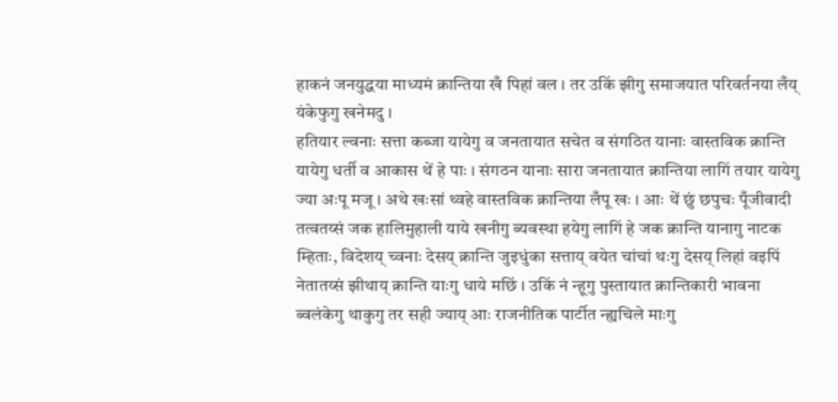हाकनं जनयुद्धया माध्यमं क्रान्तिया खँ पिहां वल । तर उकिं झीगु समाजयात परिवर्तनया लँय् यंकेफुगु खनेमदु ।
हतियार ल्वनाः सत्ता कब्जा यायेगु व जनतायात सचेत व संगठित यानाः वास्तविक क्रान्ति यायेगु धर्ती व आकास थें हे पाः । संगठन यानाः सारा जनतायात क्रान्तिया लागिं तयार यायेगु ज्या अःपू मजू । अथे खःसां थ्वहे वास्तविक क्रान्तिया लँपू खः । आः थें छुं छपुचः पूँजीवादी तत्वतय्सं जक हालिमुहाली याये खनीगु ब्यवस्था हयेगु लागिं हे जक क्रान्ति यानागु नाटक म्हिताः, विदेशय् च्वनाः देसय् क्रान्ति जुइधुंका सत्ताय् वयेत चांचां थःगु देसय् लिहां वइपिं नेतातय्सं झीथाय् क्रान्ति याःगु धाये मछिं । उकिं नं न्हूगु पुस्तायात क्रान्तिकारी भावना ब्वलंकेगु थाकुगु तर सही ज्याय् आः राजनीतिक पार्टीत न्ह्यचिले माःगु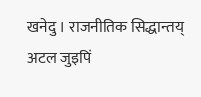खनेदु । राजनीतिक सिद्धान्तय् अटल जुइपिं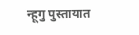न्हूगु पुस्तायात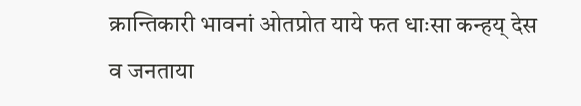क्रान्तिकारी भावनां ओतप्रोत याये फत धाःसा कन्हय् देस व जनताया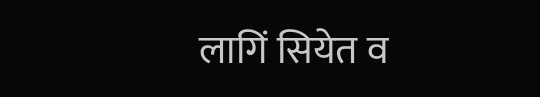लागिं सियेत व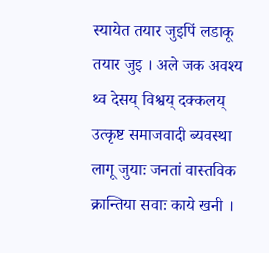स्यायेत तयार जुइपिं लडाकू तयार जुइ । अले जक अवश्य थ्व देसय् विश्वय् दक्कलय् उत्कृष्ट समाजवादी ब्यवस्था लागू जुयाः जनतां वास्तविक क्रान्तिया सवाः काये खनी ।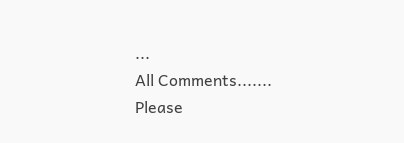...
All Comments.......
Please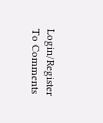Login/Register To Comments